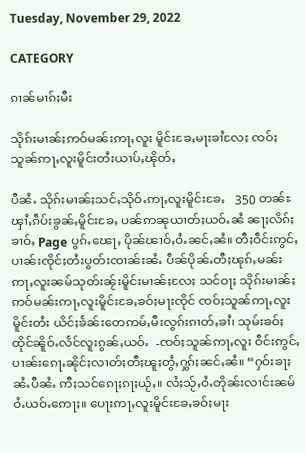Tuesday, November 29, 2022

CATEGORY

ၵၢၼ်မၢၵ်ႈမီး

သိုၵ်းမၢၼ်ႈဢဝ်မၼ်းဢႃႇလူး မိူင်းၶႄႇမႃးၶၢႆလႄႈ ၸဝ်ႈသူၼ်ဢႃႇလူးမိူင်းတႆးယၢပ်ႇၽိုတ်ႇ

ပီၼႆႉ သိုၵ်းမၢၼ်ႈသင်ႇသိုဝ်ႉဢႃႇလူးမိူင်းၶႄႇ   350 တၼ်ႊ ၾၢႆႇၵဵပ်းၶွၼ်ႇမိူင်းၶႄႇ ပၼ်ဢၼုယၢတ်ႈယဝ်ႉၼႆ ၼႃႈလိၵ်ႈၶၢဝ်ႇ Page ပွၵ်ႉၽေႃႇ ပိုၼ်ၽၢဝ်ႇဝႆႉၼင်ႇၼႆ။ တီႈဝဵင်းဢွင်ႇပၢၼ်းၸိုင်ႈတႆးပွတ်းၸၢၼ်းၼႆႉ ပဵၼ်ပိုၼ်ႉတီႈၽုၵ်ႇမၼ်းဢႃႇလူးၼမ်သုတ်းၼႂ်းမိူင်းမၢၼ်ႈလႄႈ သင်ဝႃႈ သိုၵ်းမၢၼ်ႈဢဝ်မၼ်းဢႃႇလူးမိူင်းၶႄႇၶဝ်ႈမႃးၸိုင် ၸဝ်ႈသူၼ်ဢႃႇလူးမိူင်းတႆး ယိင်ႈၶႅၼ်းတေဢမ်ႇမီးလွၵ်းၵၢတ်ႇၶၢႆ၊ သုမ်းၶဝ်ႈထိုင်ၼိူဝ်ႉလႅင်လူးၵွၼ်ႇယဝ်ႉ  -ၸဝ်ႈသူၼ်ဢႃႇလူး ဝဵင်းဢွင်ႇပၢၼ်းၵေႃႉၼိုင်ႈလၢတ်ႈတီႈၽူႈတွႆႇႁွၵ်ႈၼင်ႇၼႆ။ “ႁဝ်းၶႃႈၼႆႉပီၼႆႉ ဢီႈသင်ၵေႃႈၵႃႈယႂ်ႇ။ လႆႈသႂ်ႇဝႆႉတိုၼ်းလၢင်းၼမ်ဝႆႉယဝ်ႉဢေႃႈ။ ပေႃးဢႃႇလူးမိူင်းၶႄႇၶဝ်ႈမႃး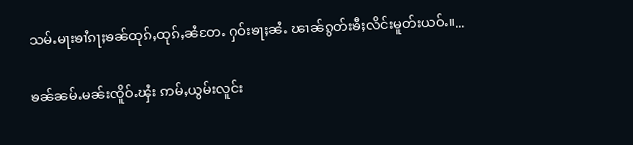သမ်ႉမႃးၶၢႆၵႃႈၶၼ်ထုၵ်ႇထုၵ်ႇၼႆတႄႉ ႁဝ်းၶႃႈၼႆႉ ၽၢၼ်ၵွတ်းၶီႈလိင်းမူတ်းယဝ်ႉ။...

ၶၼ်ၼမ်ႉမၼ်းၸိူဝ်ႉၾႆး ဢမ်ႇယွမ်းလူင်း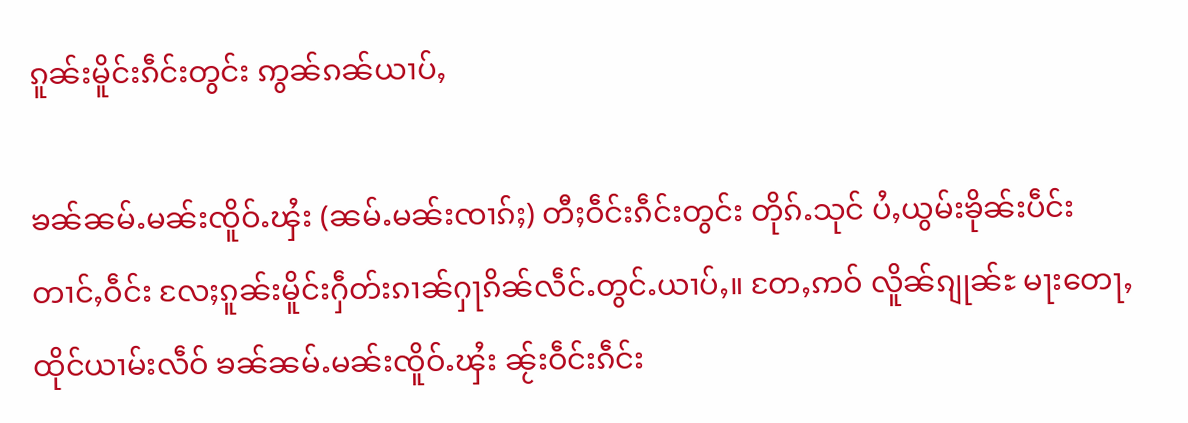ၵူၼ်းမိူင်းၵဵင်းတွင်း ဢွၼ်ၵၼ်ယၢပ်ႇ

ၶၼ်ၼမ်ႉမၼ်းၸိူဝ်ႉၾႆး (ၼမ်ႉမၼ်းၸၢၵ်ႈ) တီႈဝဵင်းၵဵင်းတွင်း တိုၵ်ႉသုင် ပႆႇယွမ်းၶိုၼ်းပဵင်းတၢင်ႇဝဵင်း လႄႈၵူၼ်းမိူင်းႁဵတ်းၵၢၼ်ႁႃၵိၼ်လဵင်ႉတွင်ႉယၢပ်ႇ။ တႄႇဢဝ် လိူၼ်ၵျုၼ်ႊ မႃးတေႃႇထိုင်ယၢမ်းလဵဝ် ၶၼ်ၼမ်ႉမၼ်းၸိူဝ်ႉၾႆး ၼႂ်းဝဵင်းၵဵင်း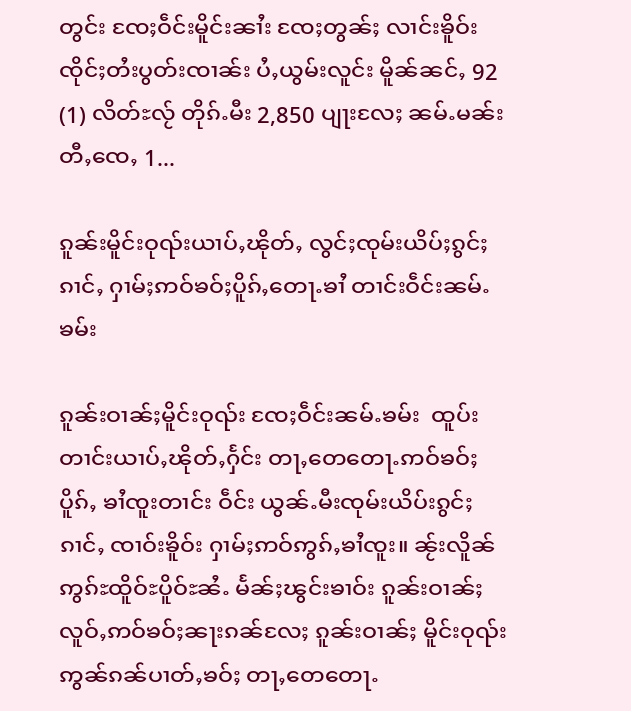တွင်း ၸႄႈဝဵင်းမိူင်းၼၢႆး ၸႄႈတွၼ်ႈ လၢင်းၶိူဝ်း ၸိုင်ႈတႆးပွတ်းၸၢၼ်း ပႆႇယွမ်းလူင်း မိူၼ်ၼင်ႇ 92 (1) လိတ်ႊလႂ် တိုၵ်ႉမီး 2,850 ပျႃးလႄႈ ၼမ်ႉမၼ်းတီႇၸေႇ 1...

ၵူၼ်းမိူင်းဝုၺ်းယၢပ်ႇၽိုတ်ႇ လွင်ႈၸုမ်းယိပ်ႈၵွင်ႈၵၢင်ႇ ႁၢမ်ႈဢဝ်ၶဝ်ႈပိူၵ်ႇတေႃႉၶၢႆ တၢင်းဝဵင်းၼမ်ႉၶမ်း

ၵူၼ်းဝၢၼ်ႈမိူင်းဝုၺ်း ၸႄႈဝဵင်းၼမ်ႉၶမ်း  ထူပ်းတၢင်းယၢပ်ႇၽိုတ်ႇႁႅင်း တႃႇတေတေႃႉဢဝ်ၶဝ်ႈပိူၵ်ႇ ၶၢႆၸူးတၢင်း ဝဵင်း ယွၼ်ႉမီးၸုမ်းယိပ်းၵွင်ႈၵၢင်ႇ ၸၢဝ်းၶိူဝ်း ႁၢမ်ႈဢဝ်ဢွၵ်ႇၶၢႆၸူး။ ၼႂ်းလိူၼ်ဢွၵ်ႊထိူဝ်ႊပိူဝ်ႊၼႆႉ မႅၼ်ႈၽွင်းၶၢဝ်း ၵူၼ်းဝၢၼ်ႈလူဝ်ႇဢဝ်ၶဝ်ႈၼႃးၵၼ်လႄႈ ၵူၼ်းဝၢၼ်ႈ မိူင်းဝုၺ်း ဢွၼ်ၵၼ်ပၢတ်ႇၶဝ်ႈ တႃႇတေတေႃႉ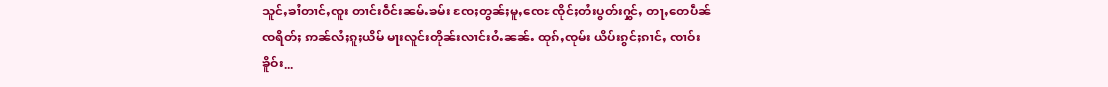သူင်ႇၶၢႆတၢင်ႇၸူး တၢင်းဝဵင်းၼမ်ႉၶမ်း ၸႄႈတွၼ်ႈမူႇၸေႊ ၸိုင်ႈတႆးပွတ်းႁွင်ႇ တႃႇတေပဵၼ်ၸရိတ်ႈ ဢၼ်လႆႈၵူႈယိမ် မႃးလူင်းတိုၼ်းလၢင်းဝႆႉၼၼ်ႉ ထုၵ်ႇၸုမ်း ယိပ်းၵွင်ႈၵၢင်ႇ ၸၢဝ်းၶိူဝ်း...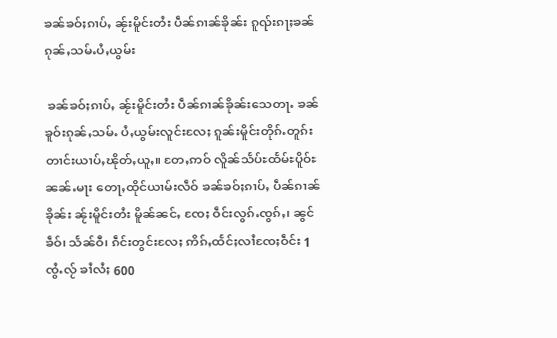ၶၼ်ၶဝ်ႈၵၢပ်ႇ ၼႂ်းမိူင်းတႆး ပဵၼ်ၵၢၼ်ၶိုၼ်း ၵူၺ်းၵႃႈၶၼ်ၵုၼ်ႇသမ်ႉပႆႇယွမ်း

 ၶၼ်ၶဝ်ႈၵၢပ်ႇ ၼႂ်းမိူင်းတႆး ပဵၼ်ၵၢၼ်ၶိုၼ်းသေတႃႉ ၶၼ်ၶူဝ်းၵုၼ်ႇသမ်ႉ ပႆႇယွမ်းလူင်းလႄႈ ၵူၼ်းမိူင်းတိုၵ်ႉတူၵ်း တၢင်းယၢပ်ႇၽိုတ်ႇယူႇ။ တႄႇဢဝ် လိူၼ်သႅပ်ႊထႅမ်ႊပိူဝ်ႊၼၼ်ႉမႃး တေႃႇထိုင်ယၢမ်းလဵဝ် ၶၼ်ၶဝ်ႈၵၢပ်ႇ ပဵၼ်ၵၢၼ်ၶိုၼ်း ၼႂ်းမိူင်းတႆး မိူၼ်ၼင်ႇ ၸႄႈ ဝဵင်းလွၵ်ႉၸွၵ်ႇ၊ ၼွင်ၶဵဝ်၊ သႅၼ်ဝီ၊ ၵဵင်းတွင်းလႄႈ ဢိၵ်ႇထႅင်ႈလၢႆၸႄႈဝဵင်း 1 ၸွႆႉလႂ် ၶၢႆလႆႈ 600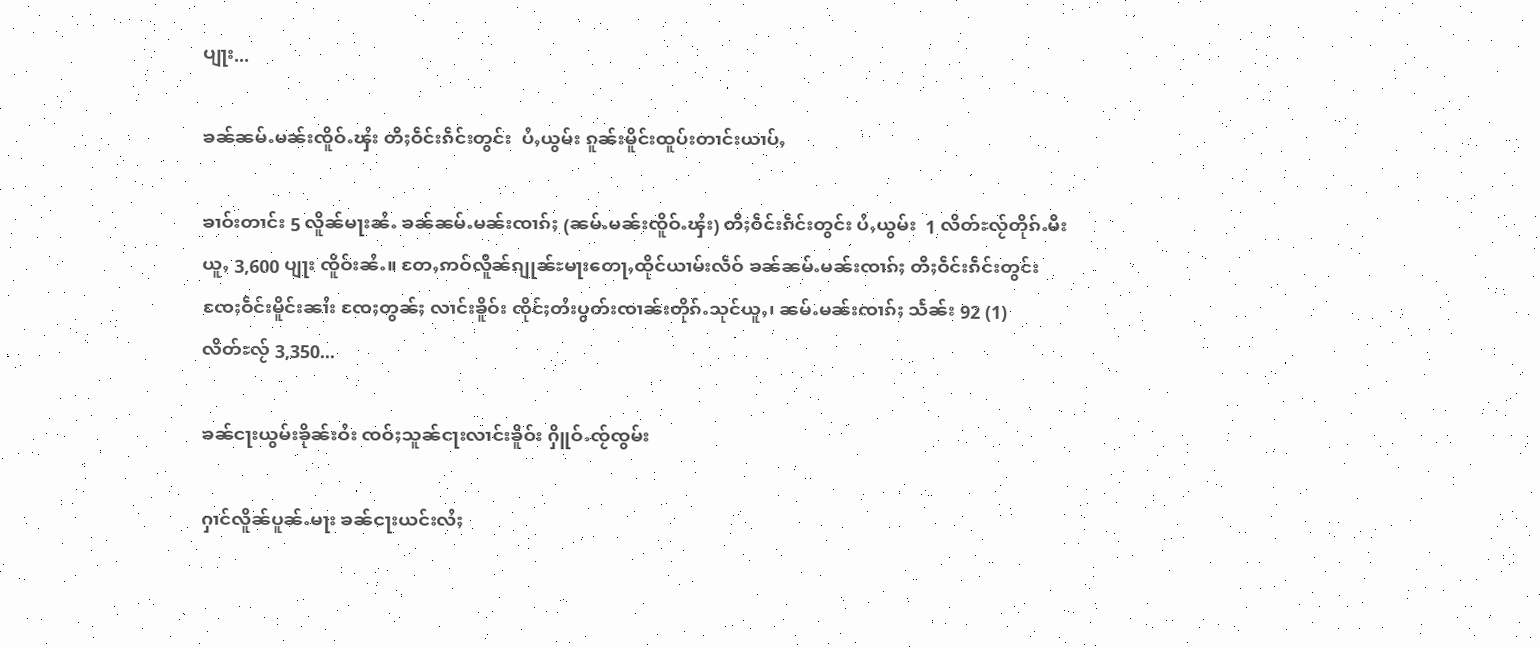ပျႃး...

ၶၼ်ၼမ်ႉမၼ်းၸိူဝ်ႉၾႆး တီႈဝဵင်းၵဵင်းတွင်း  ပႆႇယွမ်း ၵူၼ်းမိူင်းထူပ်းတၢင်းယၢပ်ႇ

ၶၢဝ်းတၢင်း 5 လိူၼ်မႃးၼႆႉ ၶၼ်ၼမ်ႉမၼ်းၸၢၵ်ႈ (ၼမ်ႉမၼ်းၸိူဝ်ႉၾႆး) တီႈဝဵင်းၵဵင်းတွင်း ပႆႇယွမ်း  1 လိတ်ႊလႂ်တိုၵ်ႉမီးယူႇ 3,600 ပျႃး ၸိူဝ်းၼႆႉ။ တႄႇဢဝ်လိူၼ်ၵျုၼ်ႊမႃးတေႃႇထိုင်ယၢမ်းလဵဝ် ၶၼ်ၼမ်ႉမၼ်းၸၢၵ်ႈ တီႈဝဵင်းၵဵင်းတွင်း ၸႄႈဝဵင်းမိူင်းၼၢႆး ၸႄႈတွၼ်ႈ လၢင်းၶိူဝ်း ၸိုင်ႈတႆးပွတ်းၸၢၼ်းတိုၵ်ႉသုင်ယူႇ၊ ၼမ်ႉမၼ်းၸၢၵ်ႈ သႅၼ်း 92 (1) လိတ်ႊလႂ် 3,350...

ၶၼ်ငႃးယွမ်းၶိုၼ်းဝႆး ၸဝ်ႈသူၼ်ငႃးလၢင်းၶိူဝ်း ႁိူဝ်ႉၸႂ်ၸွမ်း

ႁၢင်လိူၼ်ပူၼ်ႉမႃး ၶၼ်ငႃးယင်းလႆႈ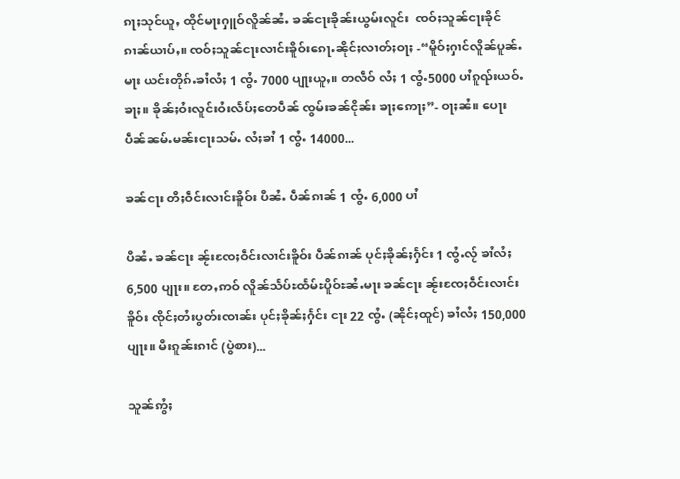ၵႃႈသုင်ယူႇ ထိုင်မႃးႁူဝ်လိူၼ်ၼႆႉ ၶၼ်ငႃးၶိုၼ်းယွမ်းလူင်း  ၸဝ်ႈသူၼ်ငႃးၶိုင်ၵၢၼ်ယၢပ်ႇ။ ၸဝ်ႈသူၼ်ငႃးလၢင်းၶိူဝ်းၵေႃႉၼိုင်ႈလၢတ်ႈဝႃႈ -“မိူဝ်ႈႁၢင်လိူၼ်ပူၼ်ႉမႃး ယင်းတိုၵ်ႉၶၢႆလႆႈ 1 ၸွႆႉ 7000 ပျႃးယူႇ။ တလဵဝ် လႆႈ 1 ၸွႆႉ5000 ပၢႆၵူၺ်းယဝ်ႉၶႃႈ။ ၶိုၼ်ႈဝႆးလူင်းဝႆးလႅပ်ႈတေပဵၼ် ၸွမ်းၶၼ်ငိုၼ်း ၶႃႈဢေႃႈ”- ဝႃႈၼႆ။ ပေႃးပဵၼ်ၼမ်ႉမၼ်းငႃးသမ်ႉ လႆႈၶၢႆ 1 ၸွႆႉ 14000...

ၶၼ်ငႃး တီႈဝဵင်းလၢင်းၶိူဝ်း ပီၼႆႉ ပဵၼ်ၵၢၼ် 1 ၸွႆႉ 6,000 ပၢႆ

ပီၼႆႉ ၶၼ်ငႃး ၼႂ်းၸႄႈဝဵင်းလၢင်းၶိူဝ်း ပဵၼ်ၵၢၼ် ပုင်ႈၶိုၼ်ႈႁႅင်း 1 ၸွႆႉလႂ် ၶၢႆလႆႈ 6,500 ပျႃး။ တႄႇဢဝ် လိူၼ်သႅပ်ႊထႅမ်ႊပိူဝ်ႊၼႆႉမႃး ၶၼ်ငႃး ၼႂ်းၸႄႈဝဵင်းလၢင်းၶိူဝ်း ၸိုင်ႈတႆးပွတ်းၸၢၼ်း ပုင်ႈၶိုၼ်ႈႁႅင်း ငႃး 22 ၸွႆႉ (ၼိုင်ႈထူင်) ၶၢႆလႆႈ 150,000 ပျႃး။ မီးၵူၼ်းၵၢင် (ပွဲစား)...

သူၼ်ဢွႆႈ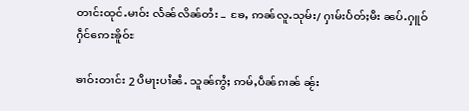တၢင်းထုင်ႉမၢဝ်း လႅၼ်လိၼ်တႆး – ၶႄႇ ဢၼ်လူႉသုမ်း/ ႁၢမ်းပႅတ်ႈမီး ၼပ်ႉႁူဝ်ႁဵင်ဢေႊၶိူဝ်ႊ

ၶၢဝ်းတၢင်း 2 ပီမႃးပၢႆၼႆႉ သူၼ်ဢွႆႈ ဢမ်ႇပဵၼ်ၵၢၼ် ၼႂ်း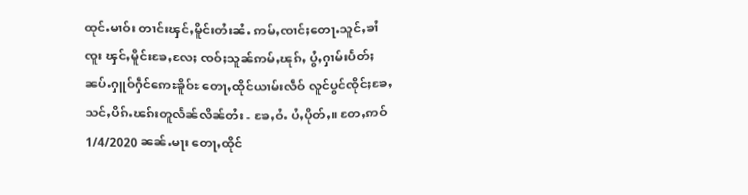ထုင်ႉမၢဝ်း တၢင်းၾင်ႇမိူင်းတႆးၼႆႉ ဢမ်ႇၸၢင်ႈတေႃႉသူင်ႇၶၢႆၸူး ၾင်ႇမိူင်းၶႄႇလႄႈ ၸဝ်ႈသူၼ်ဢမ်ႇၽုၵ်ႇ ပွႆႇႁၢမ်းပႅတ်ႈ ၼပ်ႉႁူဝ်ႁဵင်ဢေႊၶိူဝ်ႊ တေႃႇထိုင်ယၢမ်းလဵဝ် လူင်ပွင်ၸိုင်ႈၶႄႇ သင်ႇပိၵ်ႉၽၵ်းတူလႅၼ်လိၼ်တႆး - ၶႄႇဝႆႉ ပႆႇပိုတ်ႇ။ တႄႇဢဝ် 1/4/2020 ၼၼ်ႉမႃး တေႃႇထိုင်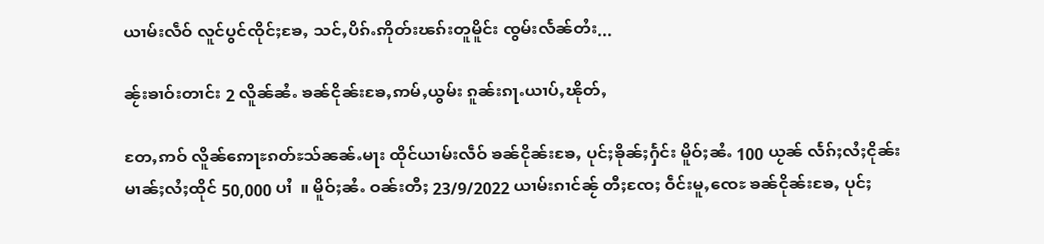ယၢမ်းလဵဝ် လူင်ပွင်ၸိုင်ႈၶႄႇ သင်ႇပိၵ်ႉဢိုတ်းၽၵ်းတူမိူင်း ၸွမ်းလႅၼ်တႆး...

ၼႂ်းၶၢဝ်းတၢင်း 2 လိူၼ်ၼႆႉ ၶၼ်ငိုၼ်းၶႄႇဢမ်ႇယွမ်း ၵူၼ်းၵႃႉယၢပ်ႇၽိုတ်ႇ

တႄႇဢဝ် လိူၼ်ဢေႃႊၵတ်ႊသ်ၼၼ်ႉမႃး ထိုင်ယၢမ်းလဵဝ် ၶၼ်ငိုၼ်းၶႄႇ ပုင်ႈၶိုၼ်ႈႁႅင်း မိူဝ်ႈၼႆႉ 100 ယႂၼ် လႅၵ်ႈလႆႈငိုၼ်းမၢၼ်ႈလႆႈထိုင် 50,000 ပၢႆ  ။ မိူဝ်ႈၼႆႉ ဝၼ်းတီႈ 23/9/2022 ယၢမ်းၵၢင်ၼႂ် တီႈၸႄႈ ဝဵင်းမူႇၸေႊ ၶၼ်ငိုၼ်းၶႄႇ ပုင်ႈ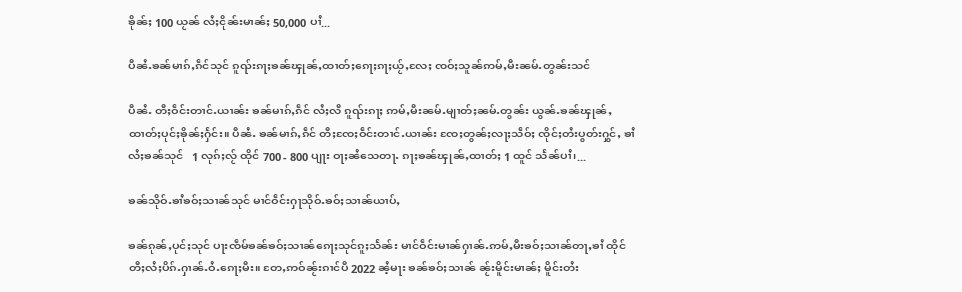ၶိုၼ်ႈ 100 ယႂၼ် လႆႈငိုၼ်းမၢၼ်ႈ 50,000 ပၢႆ...

ပီၼႆႉၶၼ်မၢၵ်ႇၵဵင်သုင် ၵူၺ်းၵႃႈၶၼ်ၾုၼ်ႇထၢတ်ႈၵေႃႈၵႃႈယႂ်ႇလႄႈ ၸဝ်ႈသူၼ်ဢမ်ႇမီးၼမ်ႉတွၼ်းသင်

ပီၼႆႉ တီႈဝဵင်းတၢင်ႉယၢၼ်း ၶၼ်မၢၵ်ႇၵဵင် လႆႈလီ ၵူၺ်းၵႃႈ ဢမ်ႇမီးၼမ်ႉမျၢတ်ႈၼမ်ႉတွၼ်း ယွၼ်ႉၶၼ်ၾုၼ်ႇထၢတ်ႈပုင်ႈၶိုၼ်ႈႁႅင်း။ ပီၼႆႉ ၶၼ်မၢၵ်ႇၵဵင် တီႈၸႄႈဝဵင်းတၢင်ႉယၢၼ်း ၸႄႈတွၼ်ႈလႃႈသဵဝ်ႈ ၸိုင်ႈတႆးပွတ်းႁွင်ႇ ၶၢႆလႆႈၶၼ်သုင်   1 လုၵ်ႈလႂ် ထိုင် 700 - 800 ပျႃး ဝႃႈၼႆသေတႃႉ ၵႃႈၶၼ်ၾုၼ်ႇထၢတ်ႈ 1 ထူင် သႅၼ်ပၢႆ၊...

ၶၼ်သိုဝ်ႉၶၢႆၶဝ်ႈသၢၼ်သုင် မၢင်ဝဵင်းႁႃသိုဝ်ႉၶဝ်ႈသၢၼ်ယၢပ်ႇ

ၶၼ်ၵုၼ်ႇပုင်ႈသုင် ပႃးၸဵမ်ၶၼ်ၶဝ်ႈသၢၼ်ၵေႃႈသုင်ၵူႈသႅၼ်း မၢင်ဝဵင်းမၢၼ်ႁၢၼ်ႉဢမ်ႇမီးၶဝ်ႈသၢၼ်တႃႇၶၢႆ ထိုင်တီႈလႆႈပိၵ်ႉႁၢၼ်ႉဝႆႉၵေႃႈမီး။ တႄႇဢဝ်ၼႂ်းၵၢင်ပီ 2022 ၼႆ့မႃး ၶၼ်ၶဝ်ႈသၢၼ် ၼႂ်းမိူင်းမၢၼ်ႈ မိူင်းတႆး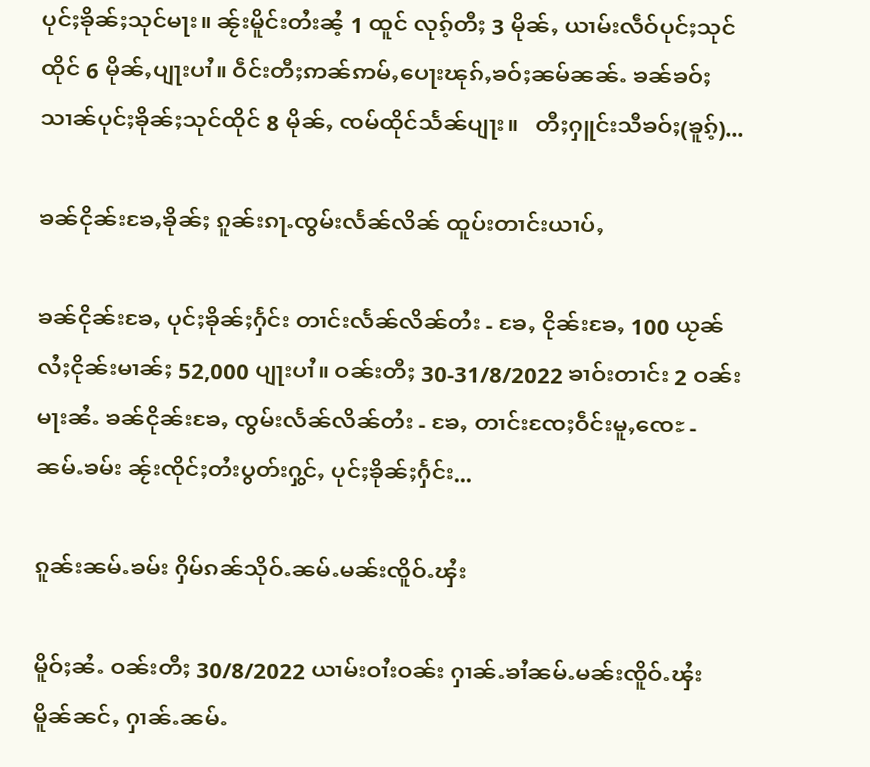ပုင်ႈၶိုၼ်ႈသုင်မႃး။ ၼႂ်းမိူင်းတႆးၼႆ့ 1 ထူင် လုၵ့်တီႈ 3 မိုၼ်ႇ ယၢမ်းလဵဝ်ပုင်ႈသုင်ထိုင် 6 မိုၼ်ႇပျႃးပၢႆ။ ဝဵင်းတီႈဢၼ်ဢမ်ႇပေႃးၽုၵ်ႇၶဝ်ႈၼမ်ၼၼ်ႉ ၶၼ်ၶဝ်ႈသၢၼ်ပုင်ႈၶိုၼ်ႈသုင်ထိုင် 8 မိုၼ်ႇ ၸမ်ထိုင်သႅၼ်ပျႃး။   တီႈႁူင်းသီၶဝ်ႈ(ၶူၵ့်)...

ၶၼ်ငိုၼ်းၶႄႇၶိုၼ်ႈ ၵူၼ်းၵႃႉၸွမ်းလႅၼ်လိၼ် ထူပ်းတၢင်းယၢပ်ႇ

ၶၼ်ငိုၼ်းၶႄႇ ပုင်ႈၶိုၼ်ႈႁႅင်း တၢင်းလႅၼ်လိၼ်တႆး - ၶႄႇ ငိုၼ်းၶႄႇ 100 ယႂၼ် လႆႈငိုၼ်းမၢၼ်ႈ 52,000 ပျႃးပၢႆ။ ဝၼ်းတီႈ 30-31/8/2022 ၶၢဝ်းတၢင်း 2 ဝၼ်းမႃးၼႆႉ ၶၼ်ငိုၼ်းၶႄႇ ၸွမ်းလႅၼ်လိၼ်တႆး - ၶႄႇ တၢင်းၸႄႈဝဵင်းမူႇၸေႊ - ၼမ်ႉၶမ်း ၼႂ်းၸိုင်ႈတႆးပွတ်းႁွင်ႇ ပုင်ႈၶိုၼ်ႈႁႅင်း...

ၵူၼ်းၼမ်ႉၶမ်း ႁိမ်ၵၼ်သိုဝ်ႉၼမ်ႉမၼ်းၸိူဝ်ႉၾႆး

မိူဝ်ႈၼႆႉ ဝၼ်းတီႈ 30/8/2022 ယၢမ်းဝၢႆးဝၼ်း ႁၢၼ်ႉၶၢႆၼမ်ႉမၼ်းၸိူဝ်ႉၾႆး မိူၼ်ၼင်ႇ ႁၢၼ်ႉၼမ်ႉ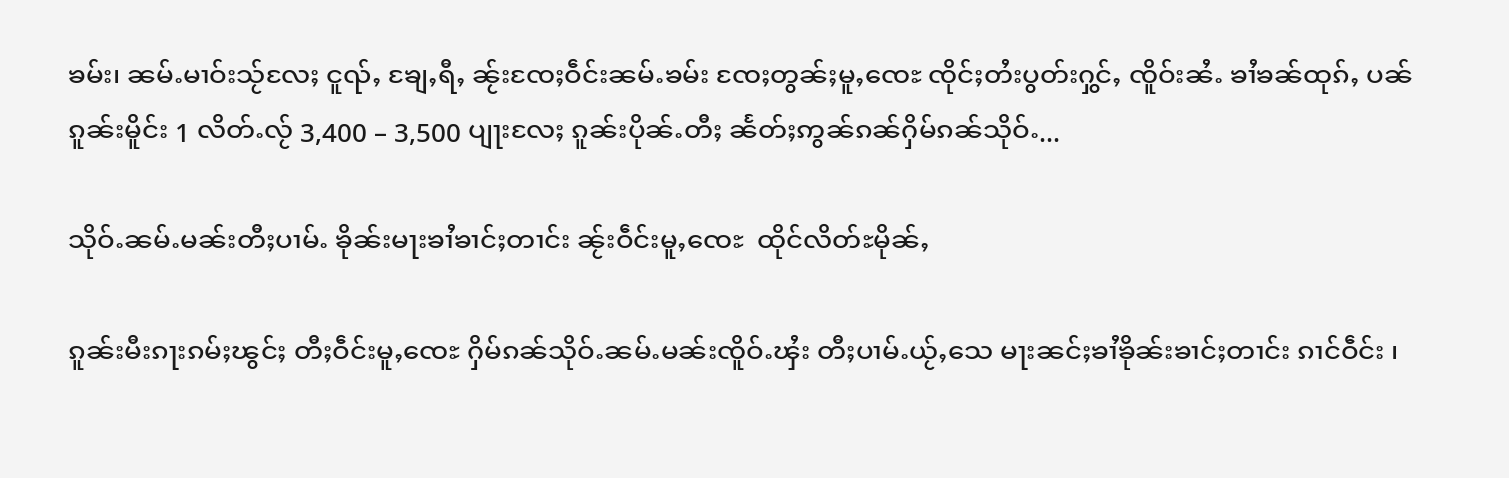ၶမ်း၊ ၼမ်ႉမၢဝ်းသႂ်လႄႈ ငူၺ်ႇ ၶျႄႇရီႇ ၼႂ်းၸႄႈဝဵင်းၼမ်ႉၶမ်း ၸႄႈတွၼ်ႈမူႇၸေႊ ၸိုင်ႈတႆးပွတ်းႁွင်ႇ ၸိူဝ်းၼႆႉ ၶၢႆၶၼ်ထုၵ်ႇ ပၼ်ၵူၼ်းမိူင်း 1 လိတ်ႉလႂ် 3,400 – 3,500 ပျႃးလႄႈ ၵူၼ်းပိုၼ်ႉတီႈ ၼႅတ်ႈဢွၼ်ၵၼ်ႁိမ်ၵၼ်သိုဝ်ႉ...

သိုဝ်ႉၼမ်ႉမၼ်းတီႈပၢမ်ႉ ၶိုၼ်းမႃးၶၢႆၶၢင်ႈတၢင်း ၼႂ်းဝဵင်းမူႇၸေႊ  ထိုင်လိတ်ႊမိုၼ်ႇ

ၵူၼ်းမီးၵႃးၵမ်ႈၽွင်ႈ တီႈဝဵင်းမူႇၸေႊ ႁိမ်ၵၼ်သိုဝ်ႉၼမ်ႉမၼ်းၸိူဝ်ႉၾႆး တီႈပၢမ်ႉယႂ်ႇသေ မႃးၼင်ႈၶၢႆၶိုၼ်းၶၢင်ႈတၢင်း ၵၢင်ဝဵင်း ၊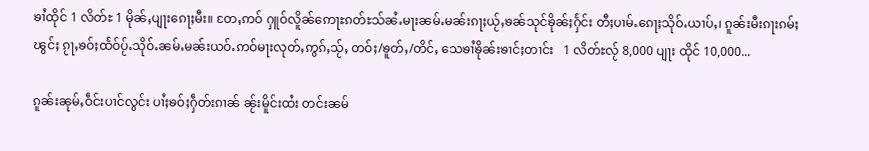ၶၢႆထိုင် 1 လိတ်ႊ 1 မိုၼ်ႇပျႃးၵေႃႈမီး။ တႄႇဢဝ် ႁူဝ်လိူၼ်ဢေႃႊၵတ်ႊသ်ၼႆႉမႃးၼမ်ႉမၼ်းၵႃႈယႂ်ႇၶၼ်သုင်ၶိုၼ်ႈႁႅင်း တီႈပၢမ်ႉၵေႃႈသိုဝ်ႉယၢပ်ႇ၊ ၵူၼ်းမီးၵႃးၵမ်ႈၽွင်ႈ ၵႂႃႇၶဝ်ႈထႅဝ်ပႂ်ႉသိုဝ်ႉၼမ်ႉမၼ်းယဝ်ႉဢဝ်မႃးလုတ်ႇဢွၵ်ႇသႂ်ႇ တဝ်ႈ/ၶူတ်ႇ/တိင်ႇ သေၶၢႆၶိုၼ်းၶၢင်ႈတၢင်း   1 လိတ်ႊလႂ် 8,000 ပျႃး ထိုင် 10,000...

ၵူၼ်းၼုမ်ႇဝဵင်းပၢင်လွင်း ပၢႆႈၶဝ်ႈႁဵတ်းၵၢၼ် ၼႂ်းမိူင်းထႆး တင်းၼမ်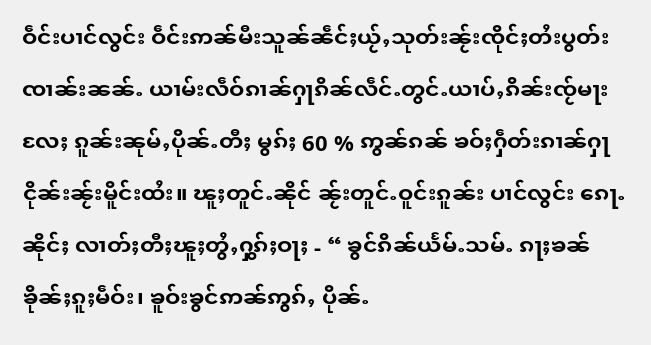ဝဵင်းပၢင်လွင်း ဝဵင်းဢၼ်မီးသူၼ်ၼဵင်ႈယႂ်ႇသုတ်းၼႂ်းၸိုင်ႈတႆးပွတ်းၸၢၼ်းၼၼ်ႉ ယၢမ်းလဵဝ်ၵၢၼ်ႁႃၵိၼ်လဵင်ႉတွင်ႉယၢပ်ႇၵိၼ်းၸႂ်မႃးလႄႈ ၵူၼ်းၼုမ်ႇပိုၼ်ႉတီႈ မွၵ်ႈ 60 % ဢွၼ်ၵၼ် ၶဝ်ႈႁဵတ်းၵၢၼ်ႁႃငိုၼ်းၼႂ်းမိူင်းထႆး။ ၽူႈတူင်ႉၼိုင် ၼႂ်းတူင်ႉဝူင်းၵူၼ်း ပၢင်လွင်း ၵေႃႉၼိုင်ႈ လၢတ်ႈတီႈၽူႈတွႆႇႁွၵ်ႈဝႃႈ - “ ၶွင်ၵိၼ်ယႅမ်ႉသမ်ႉ ၵႃႈၶၼ်ၶိုၼ်ႈၵူႈမဵဝ်း၊ ၶူဝ်းၶွင်ဢၼ်ဢွၵ်ႇ ပိုၼ်ႉ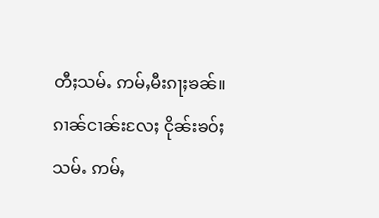တီႈသမ်ႉ ဢမ်ႇမီးၵႃႈၶၼ်။ ၵၢၼ်ငၢၼ်းလႄႈ ငိုၼ်းၶဝ်ႈသမ်ႉ ဢမ်ႇ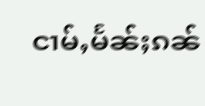ငၢမ်ႇမႅၼ်ႈၵၼ်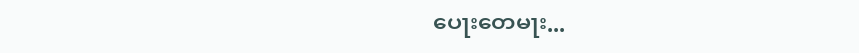ပေႃးတေမႃး...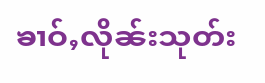ၶၢဝ်ႇလိုၼ်းသုတ်း